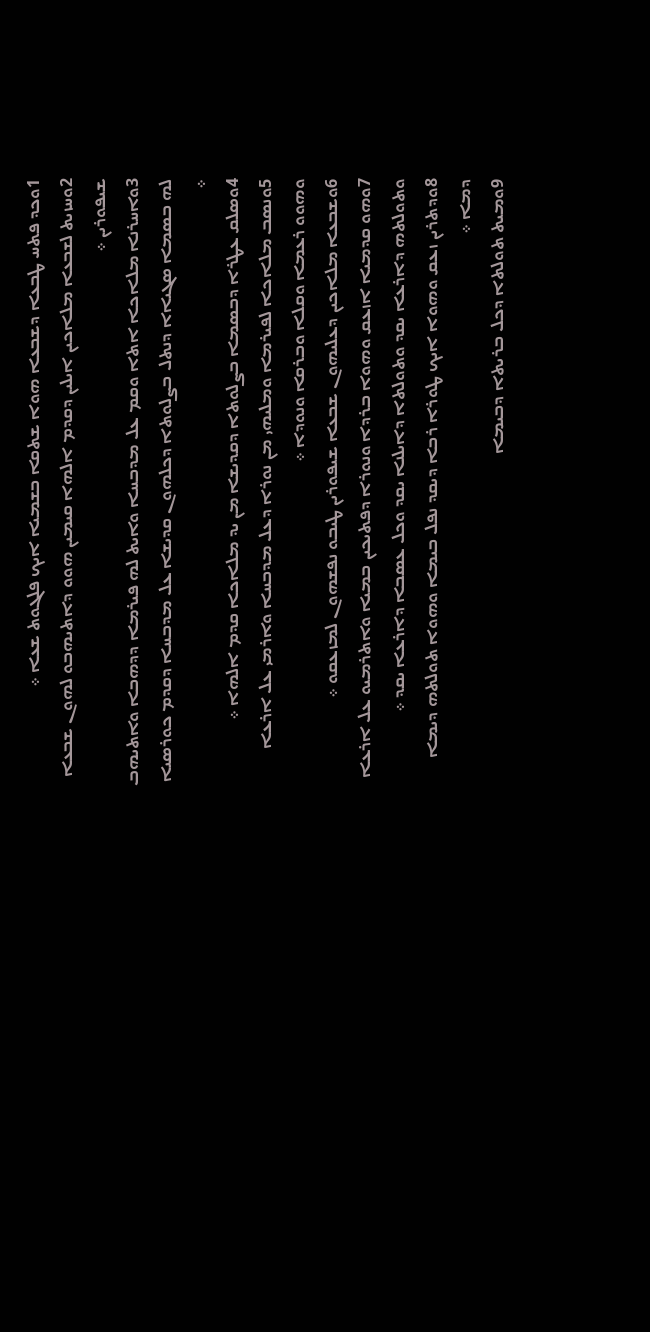1ܘܟܕ ܦܬܚ ܛܒܥܐ ܕܫܒܥܐ ܗܘܐ ܫܬܩܐ ܒܫܡܝܐ ܐܝܟ ܦܠܓܘܬ ܫܥܐ ܀
2ܘܚܙܝܬ ܠܫܒܥܐ ܡܠܐܟܝܢ ܐܝܠܝܢ ܕܩܕܡ ܐܠܗܐ ܩܝܡܝܢ ܗܘܘ ܕܐܬܝܗܒܘ ܠܗܘܢ ܫܒܥܐ ܫܝܦܘܪܝܢ ܀
3ܘܐܚܪܢܐ ܡܠܐܟܐ ܐܬܐ ܘܩܡ ܥܠ ܡܕܒܚܐ ܘܐܝܬ ܠܗ ܦܝܪܡܐ ܕܕܗܒܐ ܘܐܬܝܗܒ ܠܗ ܒܤܡܐ ܤܓܝܐܐ ܕܢܬܠ ܒܨܠܘܬܐ ܕܟܠܗܘܢ ܩܕܝܫܐ ܥܠ ܡܕܒܚܐ ܕܩܕܡ ܟܘܪܤܝܐ ܀
4ܘܤܠܩ ܥܛܪܐ ܕܒܤܡܐ ܒܨܠܘܬܐ ܕܩܕܝܫܐ ܡܢ ܝܕ ܡܠܐܟܐ ܩܕܡ ܐܠܗܐ ܀
5ܘܢܤܒ ܡܠܐܟܐ ܠܦܝܪܡܐ ܘܡܠܝܗܝ ܡܢ ܢܘܪܐ ܕܥܠ ܡܕܒܚܐ ܘܐܪܡܝ ܥܠ ܐܪܥܐ ܘܗܘܘ ܪܥܡܐ ܘܩܠܐ ܘܒܪܩܐ ܘܢܘܕܐ ܀
6ܘܫܒܥܐ ܡܠܐܟܝܢ ܕܥܠܝܗܘܢ ܫܒܥܐ ܫܝܦܘܪܝܢ ܛܝܒܘ ܢܦܫܗܘܢ ܠܡܙܥܩܘ ܀
7ܘܗܘ ܩܕܡܝܐ ܐܙܥܩ ܘܗܘܐ ܒܪܕܐ ܘܢܘܪܐ ܕܦܬܝܟܝܢ ܒܡܝܐ ܘܐܬܪܡܝܘ ܥܠ ܐܪܥܐ ܘܬܘܠܬܗ ܕܐܪܥܐ ܝܩܕ ܘܬܘܠܬܐ ܕܐܝܠܢܐ ܝܩܕ ܘܟܠ ܥܤܒܐ ܕܐܪܥܐ ܝܩܕ ܀
8ܘܕܬܪܝܢ ܙܥܩ ܘܗܘܐ ܐܝܟ ܛܘܪܐ ܪܒܐ ܕܝܩܕ ܢܦܠ ܒܝܡܐ ܘܗܘܐ ܬܘܠܬܗ ܕܝܡܐ ܕܡܐ ܀
9ܘܡܝܬ ܬܘܠܬܐ ܕܟܠ ܒܪܝܬܐ ܕܒܝܡܐ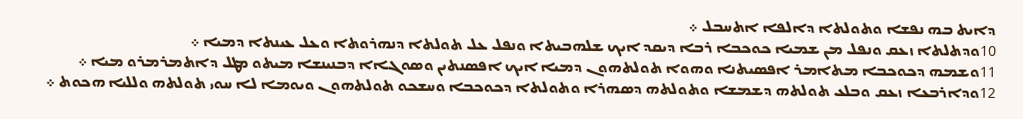ܕܐܝܬ ܒܗ ܢܦܫܐ ܘܬܘܠܬܐ ܕܐܠܦܐ ܐܬܚܒܠ ܀
10ܘܕܬܠܬܐ ܙܥܩ ܘܢܦܠ ܡܢ ܫܡܝܐ ܟܘܟܒܐ ܪܒܐ ܕܝܩܕ ܐܝܟ ܫܠܗܒܝܬܐ ܘܢܦܠ ܥܠ ܬܘܠܬܐ ܕܢܗܪܘܬܐ ܘܥܠ ܥܝܢܬܐ ܕܡܝܐ ܀
11ܘܫܡܗ ܕܟܘܟܒܐ ܡܬܐܡܪ ܐܦܤܝܬܢܐ ܘܗܘܐ ܬܘܠܬܗܘܢ ܕܡܝܐ ܐܝܟ ܐܦܤܢܬܝܢ ܘܤܘܓܐܐ ܕܒܢܝܢܫܐ ܡܝܬܘ ܡܛܠ ܕܐܬܡܪܡܪܘ ܡܝܐ ܀
12ܘܕܐܪܒܥܐ ܙܥܩ ܘܒܠܥ ܬܘܠܬܗ ܕܫܡܫܐ ܘܬܘܠܬܗ ܕܤܗܪܐ ܘܬܘܠܬܐ ܕܟܘܟܒܐ ܘܚܫܟܘ ܬܘܠܬܗܘܢ ܘܝܘܡܐ ܠܐ ܚܘܝ ܬܘܠܬܗ ܘܠܠܝܐ ܗܟܘܬ ܀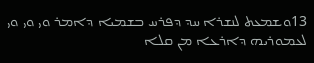13ܘܫܡܥܬ ܠܢܫܪܐ ܚܕ ܕܦܪܚ ܒܫܡܝܐ ܕܐܡܪ ܘܝ ܘܝ ܘܝ ܠܥܡܘܪܝܗ ܕܐܪܥܐ ܡܢ ܩܠܐ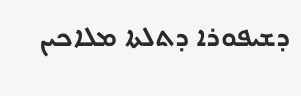ܕܫܝܦܘܪܐ ܕܬܠܬܐ ܡܠܐܟܝܢ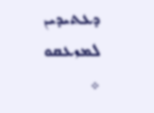ܕܥܬܝܕܝܢ ܠܡܙܥܩܘ ܀